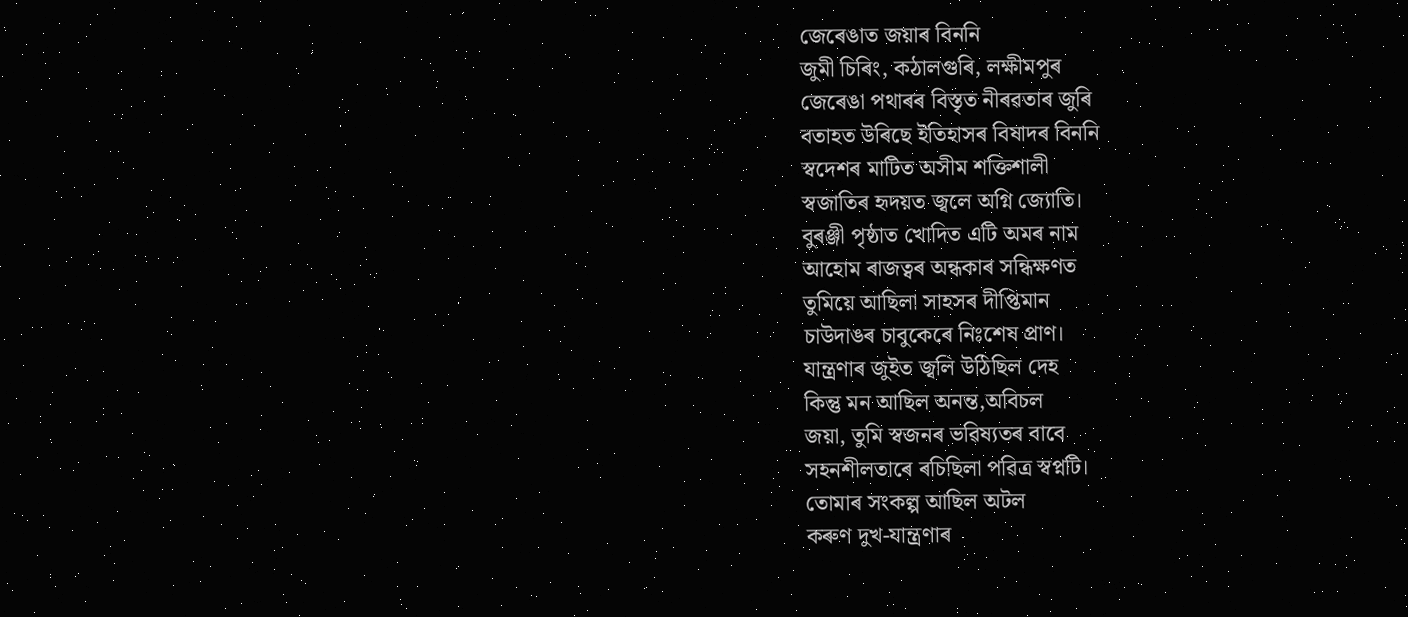জেৰেঙাত জয়াৰ বিননি
জুমী চিৰিং, কঠালগুৰি, লক্ষীমপুৰ
জেৰেঙা পথাৰৰ বিস্তৃত নীৰৱতাৰ জুৰি
বতাহত উৰিছে ইতিহাসৰ বিষাদৰ বিননি
স্বদেশৰ মাটিত অসীম শক্তিশালী
স্বজাতিৰ হৃদয়ত জ্বলে অগ্নি জ্যোতি।
বুৰঞ্জী পৃষ্ঠাত খোদিত এটি অমৰ নাম
আহোম ৰাজত্বৰ অন্ধকাৰ সন্ধিক্ষণত
তুমিয়ে আছিলা সাহসৰ দীপ্তিমান
চাউদাঙৰ চাবুকেৰে নিঃশেষ প্ৰাণ।
যান্ত্ৰণাৰ জুইত জ্বলি উঠিছিল দেহ
কিন্তু মন আছিল অনন্ত,অবিচল
জয়া, তুমি স্বজনৰ ভৱিষ্যতৰ বাবে
সহনশীলতাৰে ৰচিছিলা পৱিত্ৰ স্বপ্নটি।
তোমাৰ সংকল্প আছিল অটল
কৰুণ দুখ-যান্ত্ৰণাৰ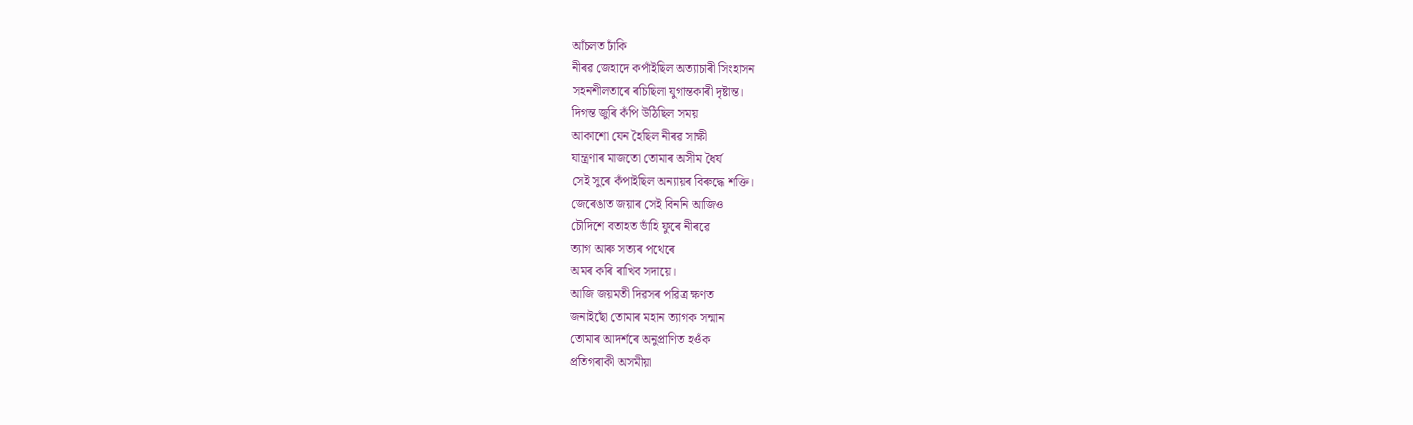আঁচলত ঢাঁকি
নীৰৱ জেহাদে কপাঁইছিল অত্যাচাৰী সিংহাসন
সহনশীলতাৰে ৰচিছিলা যুগান্তকাৰী দৃষ্টান্ত।
দিগন্ত জুৰি কঁপি উঠিছিল সময়
আকাশো যেন হৈছিল নীৰৱ সাক্ষী
যান্ত্ৰণাৰ মাজতো তোমাৰ অসীম ধৈৰ্য
সেই সুৰে কঁপাইছিল অন্যায়ৰ বিৰুদ্ধে শক্তি।
জেৰেঙাত জয়াৰ সেই বিননি আজিও
চৌদিশে বতাহত ভাঁহি ফুৰে নীৰৱে
ত্যাগ আৰু সত্যৰ পথেৰে
অমৰ কৰি ৰাখিব সদায়ে।
আজি জয়মতী দিৱসৰ পৱিত্ৰ ক্ষণত
জনাইছোঁ তোমাৰ মহান ত্যাগক সন্মান
তোমাৰ আদৰ্শৰে অনুপ্ৰাণিত হওঁক
প্ৰতিগৰাকী অসমীয়া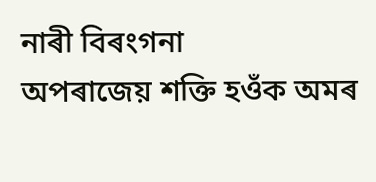নাৰী বিৰংগনা
অপৰাজেয় শক্তি হওঁক অমৰ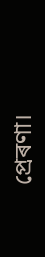প্ৰেৰণা।